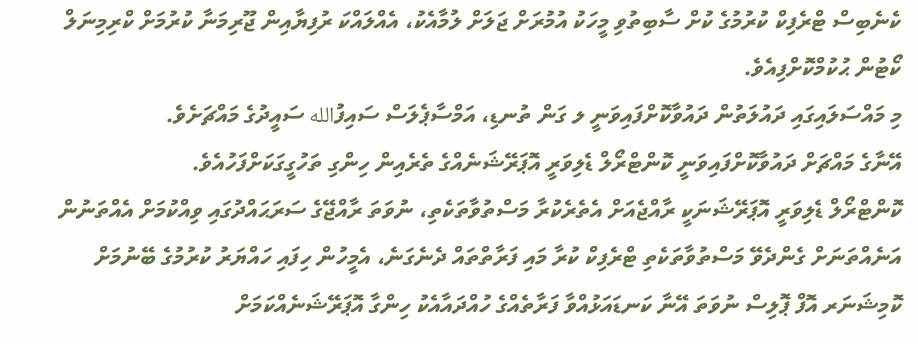ކެނެބިސް ޓްރެފިކް ކުރުމުގެ ކުށް ސާބިތުވި މީހަކު އުމުރަށް ޖަލަށް ލުމާއެކު، އެއްލައްކަ ރުފިޔާއިން ޖޫރިމަނާ ކުރުމަށް ކްރިމިނަލް ކޯޓުން ޙުކުމްކޮށްފިއެވެ.
މި މައްސަލައިގައި ދައުލަތުން ދައުވާކޮށްފައިވަނީ ލ ގަން ތުނޑި، އަމްސާޕެލަސް ސައިފުالله ސައީދުގެ މައްޗަށެވެ.
އޭނާގެ މައްޗަށް ދައުވާކޮށްފައިވަނީ ކޮންޓްރޯލް ޑެލިވަރީ އޮޕަރޭޝަނެއްގެ ތެރެއިން ހިންގި ތަހުގީގަކަށްފަހުއެވެ.
ކޮންޓްރޯލް ޑެލިވަރީ އޮޕަރޭޝަނަކީ ރާއްޖެއަށް އެތެރެކުރާ މަސްތުވާތަކެތި، ނުވަތަ ރާއްޖޭގެ ސަރަޙައްދުގައި ވިއްކުމަށް އެއްތަނުން އަނެއްތަނަށް ގެންދެވޭ މަސްތުވާތަކެތި ޓްރެފިކް ކުރާ މައި ފަރާތްތައް ދެނެގަނެ، އެމީހުން ހިފައި ހައްޔަރު ކުރުމުގެ ބޭނުމަށް ކޮމިޝަނަރ އޮފް ޕޮލިސް ނުވަތަ އޭނާ ކަނޑައަޅުއްވާ ފަރާތެއްގެ ހުއްދައާއެކު ހިންގާ އޮޕަރޭޝަނެއްކަމަށް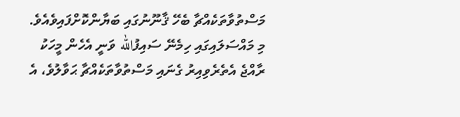މަސްތުވާތަކެއްޗާ ބެހޭ ޤާނޫނުގައި ބަޔާންކޮށްފައިވެއެވެ.
މި މައްސަލައިގައި ހިމެނޭ ސައިފުالله ވަނީ އެހެން މީހަކު ރާއްޖެ އެތެރެވިއިރު ގެނައި މަސްތުވާތަކެއްޗާ ޙަވާލުވެ، އެ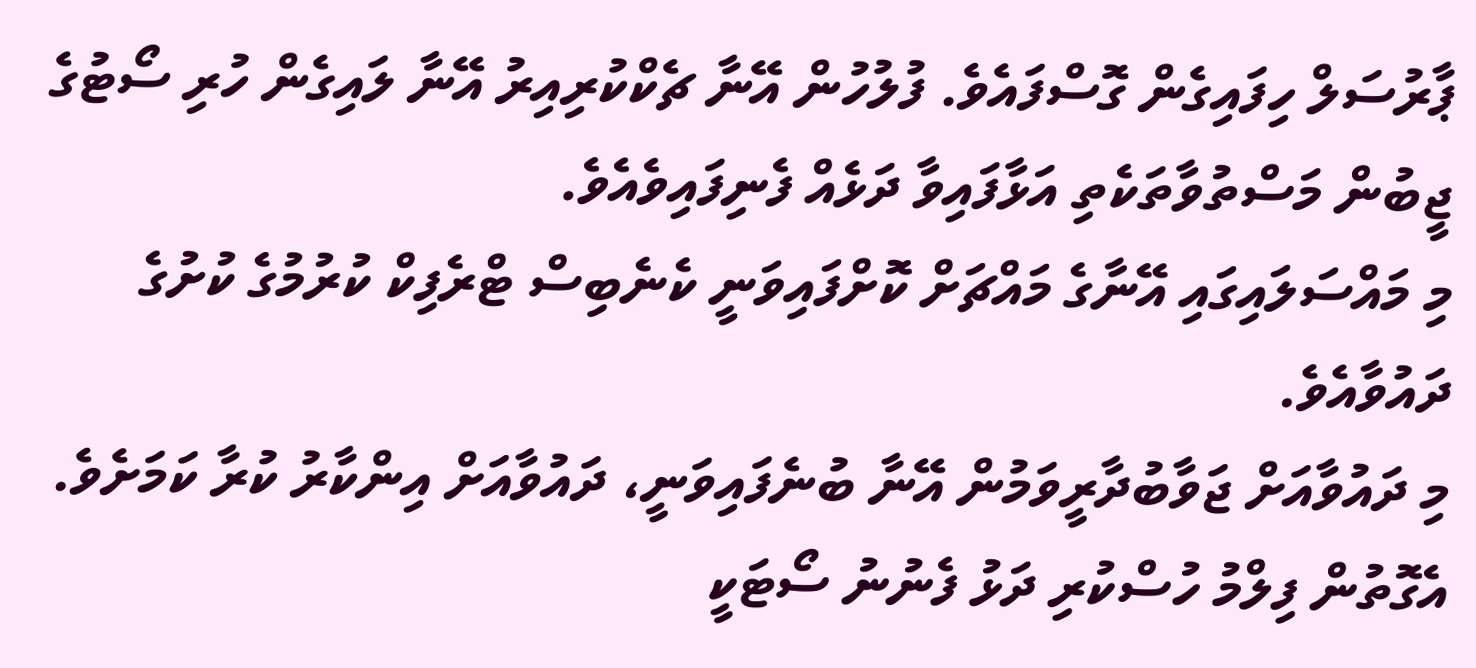ޕާރުސަލް ހިފައިގެން ގޮސްފައެވެ. ފުލުހުން އޭނާ ޗެކްކުރިއިރު އޭނާ ލައިގެން ހުރި ސޯޓުގެ ޖީބުން މަސްތުވާތަކެތި އަޅާފައިވާ ދަޅެއް ފެނިފައިވެއެވެ.
މި މައްސަލައިގައި އޭނާގެ މައްޗަށް ކޮށްފައިވަނީ ކެނެބިސް ޓްރެފިކް ކުރުމުގެ ކުށުގެ ދައުވާއެވެ.
މި ދައުވާއަށް ޖަވާބުދާރީވަމުން އޭނާ ބުނެފައިވަނީ، ދައުވާއަށް އިންކާރު ކުރާ ކަމަށެވެ. އެގޮތުން ފިލްމު ހުސްކުރި ދަޅު ފެނުނު ސޯޓަކީ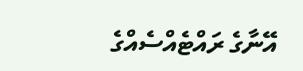އޭނާގެ ރައްޓެއްސެއްގެ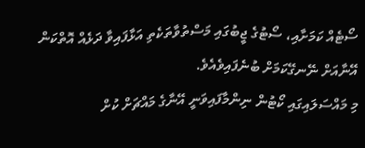ސޯޓެއް ކަމަށާއި، ސޯޓުގެ ޖީބުގައި މަސްތުވާތަކެތި އަޅާފައިވާ ދަޅެއް އޮތްކަން އޭނާއަށް ނޭނގޭކަމަށް ބުނެފައިވެއެވެ.
މި މައްސަލައިގައި ކޯޓުން ނިންމާފައިވަނީ އޭނާގެ މައްޗަށް ކުށް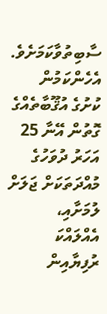ސާބިތުވާކަމަށެވެ. އެހެންކަމުން ކުށުގެ އުޤޫބާތެއްގެ ގޮތުން އޭނާ 25 އަހަރު ދުވަހުގެ މުއްދަތަކަށް ޖަލަށް ލުމަށާއި، އެއްލައްކަ ރުފިޔާއިން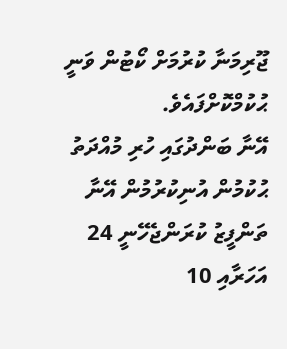ޖޫރިމަނާ ކުރުމަށް ކޯޓުން ވަނީ ޙުކުމްކޮށްފައެވެ.
އޭނާ ބަންދުގައި ހުރި މުއްދަތު ޙުކުމުން އުނިކުރުމުން އޭނާ ތަންފީޒު ކުރަންޖެހޭނީ 24 އަހަރާއި 10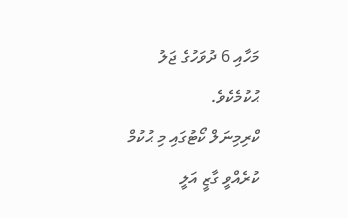މަހާއި 6 ދުވަހުގެ ޖަލު ޙުކުމެކެވެ.
ކްރިމިނަލް ކޯޓުގައި މި ޙުކުމް ކުރެއްވީ ގާޒީ އަލީ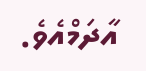އާދަމްއެވެ.